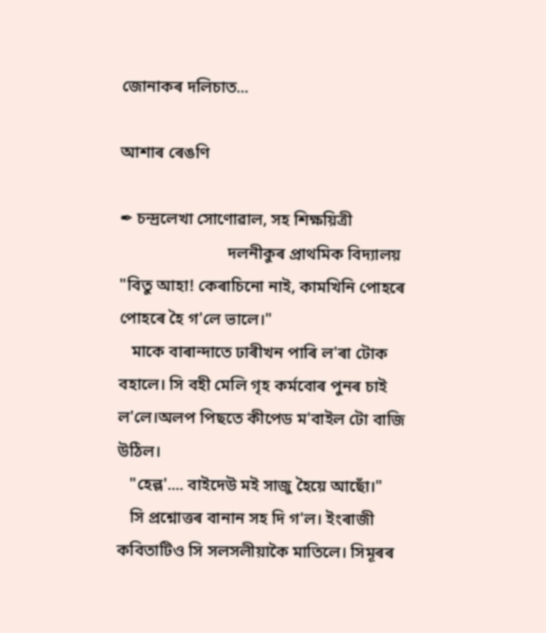জোনাকৰ দলিচাত...

আশাৰ ৰেঙণি

✒ চন্দ্ৰলেখা সোণোৱাল, সহ শিক্ষয়িত্ৰী
                          দলনীকুৰ প্ৰাথমিক বিদ্যালয়
"বিতু আহা! কেৰাচিনো নাই, কামখিনি পোহৰে পোহৰে হৈ গ'লে ভালে।"
   মাকে বাৰান্দাতে ঢাৰীখন পাৰি ল'ৰা টোক বহালে। সি বহী মেলি গৃহ কৰ্মবোৰ পুনৰ চাই ল'লে।অলপ পিছতে কীপেড ম'বাইল টো বাজি উঠিল।
   "হেল্ল'.... বাইদেউ মই সাজু হৈয়ে আছোঁ।"
   সি প্ৰশ্নোত্তৰ বানান সহ দি গ'ল। ইংৰাজী কবিতাটিও সি সলসলীয়াকৈ মাতিলে। সিমূৰৰ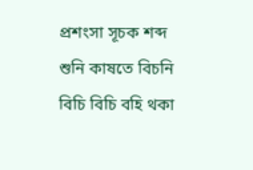প্ৰশংসা সূচক শব্দ শুনি কাষতে বিচনি বিচি বিচি বহি থকা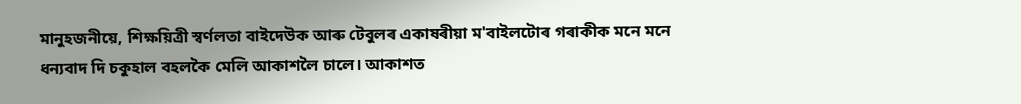মানুহজনীয়ে, শিক্ষয়িত্ৰী স্বৰ্ণলতা বাইদেউক আৰু টেবুলৰ একাষৰীয়া ম'বাইলটোৰ গৰাকীক মনে মনে ধন্যবাদ দি চকুহাল বহলকৈ মেলি আকাশলৈ চালে। আকাশত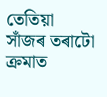তেতিয়া সাঁজৰ তৰাটো ক্ৰমাত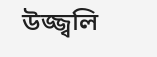উজ্জ্বলি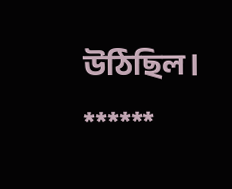উঠিছিল।
******